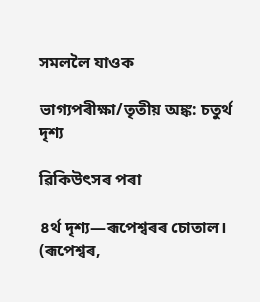সমললৈ যাওক

ভাগ্যপৰীক্ষা/তৃতীয় অঙ্ক: চতুৰ্থ দৃশ্য

ৱিকিউৎসৰ পৰা

৪ৰ্থ দৃশ্য—ৰূপেশ্বৰৰ চোতাল।
(ৰূপেশ্বৰ,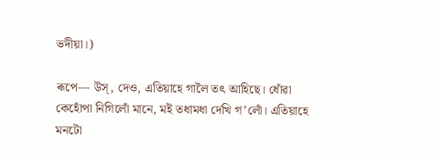ভদীয়া।)

ৰূপে— উস্‌, দেও, এতিয়াহে গালৈ তৎ আহিছে। ধোঁৱা কেহোঁপা নিগিলোঁ মানে, মই তধামধা দেখি গ’লোঁ। এতিয়াহে মনটো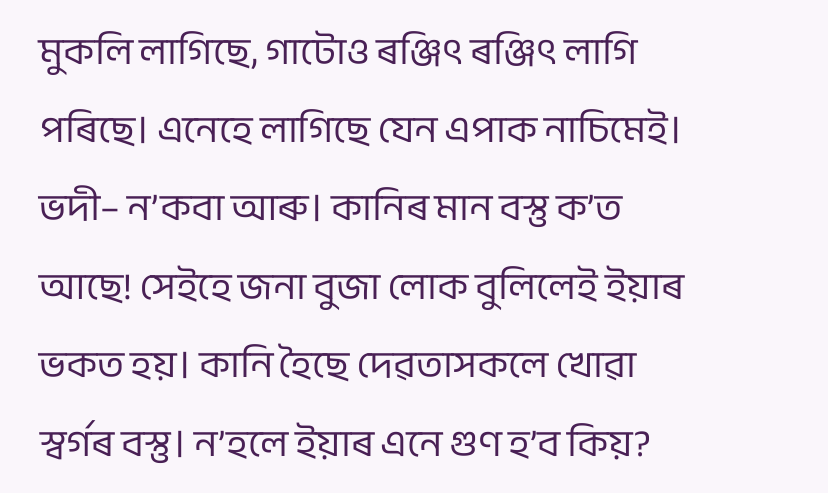মুকলি লাগিছে, গাটোও ৰঞ্জিৎ ৰঞ্জিৎ লাগি পৰিছে। এনেহে লাগিছে যেন এপাক নাচিমেই।
ভদী– ন’কবা আৰু। কানিৰ মান বস্তু ক’ত আছে! সেইহে জনা বুজা লোক বুলিলেই ইয়াৰ ভকত হয়। কানি হৈছে দেৱতাসকলে খোৱা স্বৰ্গৰ বস্তু। ন’হলে ইয়াৰ এনে গুণ হ’ব কিয়?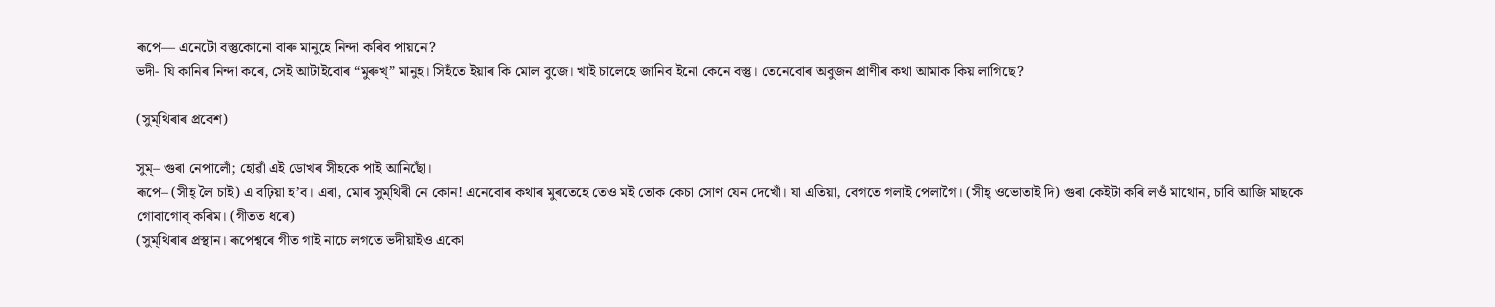ৰূপে— এনেটো বস্তুকোনো বাৰু মানুহে নিন্দা কৰিব পায়নে?
ভদী- যি কানিৰ নিন্দা কৰে, সেই আটাইবোৰ “মুৰুখ্‌” মানুহ। সিহঁতে ইয়াৰ কি মোল বুজে। খাই চালেহে জানিব ইনো কেনে বস্তু। তেনেবোৰ অবুজন প্ৰাণীৰ কথা আমাক কিয় লাগিছে?

(সুম্‌থিৰাৰ প্ৰবেশ)

সুম্‌– গুৰা নেপালোঁ; হোৱাঁ এই ডোখৰ সীহকে পাই আনিছোঁ।
ৰূপে– (সীহ্‌ লৈ চাই) এ বঢ়িয়া হ’ব। এৰা, মোৰ সুম্‌থিৰী নে কোন! এনেবোৰ কথাৰ মুৰতেহে তেও মই তোক কেচা সোণ যেন দেখোঁ। যা এতিয়া, বেগতে গলাই পেলাগৈ। (সীহ্‌ ওভোতাই দি) গুৰা কেইটা কৰি লওঁ মাথোন, চাবি আজি মাছকে গোবাগোব্‌ কৰিম। (গীতত ধৰে)
(সুম্‌থিৰাৰ প্ৰস্থান। ৰূপেশ্বৰে গীত গাই নাচে লগতে ভদীয়াইও একো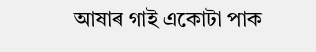আষাৰ গাই একোটা পাক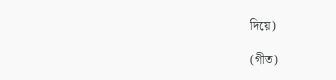দিয়ে)

(গীত)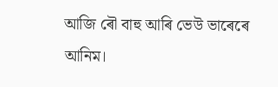আজি ৰৌ বাহু আৰি ভেউ ভাৰেৰে আনিম।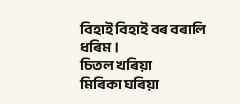বিহাই বিহাই বৰ বৰালি ধৰিম।
চিতল খৰিয়া
মিৰিকা ঘৰিয়া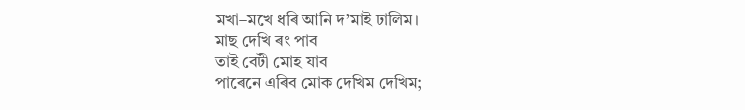মখা–মখে ধৰি আনি দ’মাই ঢালিম।
মাছ দেখি ৰং পাব
তাই বেটী মোহ যাব
পাৰেনে এৰিব মোক দেখিম দেখিম;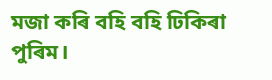মজা কৰি বহি বহি ঢিকিৰা পুৰিম।